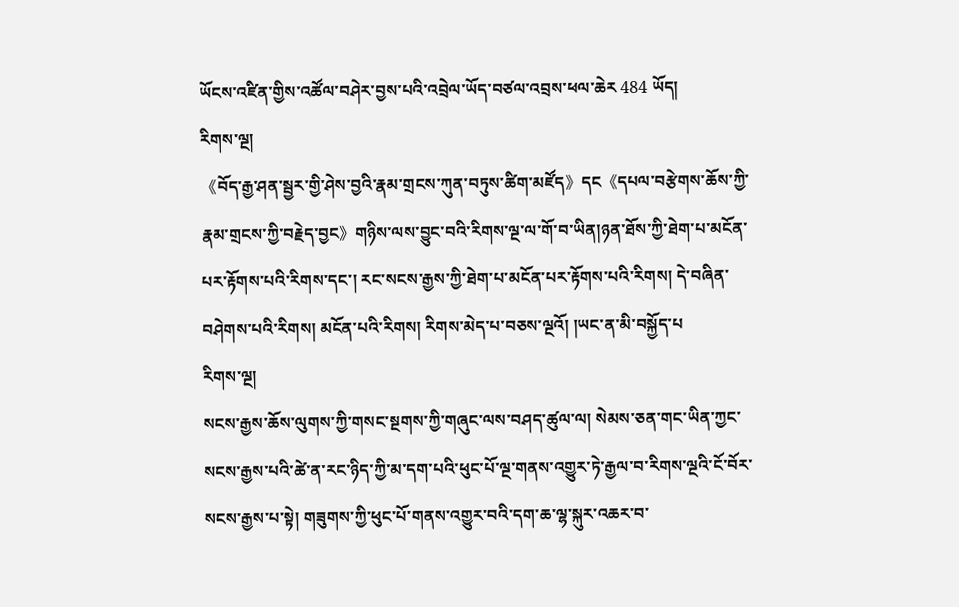ཡོངས་འཛིན་གྱིས་འཚོལ་བཤེར་བྱས་པའི་འབྲེལ་ཡོད་བཙལ་འབྲས་ཕལ་ཆེར 484 ཡོད།
རིགས་ལྔ།
《བོད་རྒྱ་ཤན་སྦྱར་གྱི་ཤེས་བྱའི་རྣམ་གྲངས་ཀུན་བཏུས་ཚིག་མཛོད》དང《དཔལ་བརྩེགས་ཆོས་ཀྱི་རྣམ་གྲངས་ཀྱི་བརྗེད་བྱང》གཉིས་ལས་བྱུང་བའི་རིགས་ལྔ་ལ་གོ་བ་ཡིན།ཉན་ཐོས་ཀྱི་ཐེག་པ་མངོན་པར་རྟོགས་པའི་རིགས་དང་། རང་སངས་རྒྱས་ཀྱི་ཐེག་པ་མངོན་པར་རྟོགས་པའི་རིགས། དེ་བཞིན་བཤེགས་པའི་རིགས། མངོན་པའི་རིགས། རིགས་མེད་པ་བཅས་ལྔའོ། །ཡང་ན་མི་བསྐྱོད་པ
རིགས་ལྔ།
སངས་རྒྱས་ཆོས་ལུགས་ཀྱི་གསང་སྔགས་ཀྱི་གཞུང་ལས་བཤད་ཚུལ་ལ། སེམས་ཅན་གང་ཡིན་ཀྱང་སངས་རྒྱས་པའི་ཚེ་ན་རང་ཉིད་ཀྱི་མ་དག་པའི་ཕུང་པོ་ལྔ་གནས་འགྱུར་ཏེ་རྒྱལ་བ་རིགས་ལྔའི་ངོ་བོར་སངས་རྒྱས་པ་སྟེ། གཟུགས་ཀྱི་ཕུང་པོ་གནས་འགྱུར་བའི་དག་ཆ་ལྷ་སྐུར་འཆར་བ་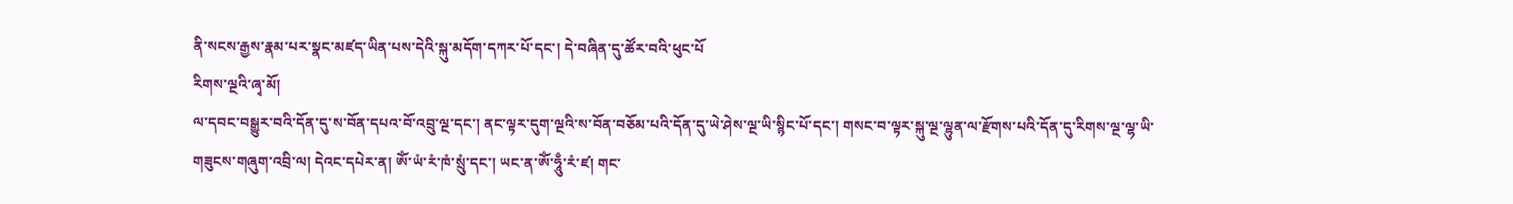ནི་སངས་རྒྱས་རྣམ་པར་སྣང་མཛད་ཡིན་པས་དེའི་སྐུ་མདོག་དཀར་པོ་དང་། དེ་བཞིན་དུ་ཚོར་བའི་ཕུང་པོ
རིགས་ལྔའི་ཞྭ་མོ།
ལ་དབང་བསྒྱུར་བའི་དོན་དུ་ས་བོན་དཔའ་བོ་འབྲུ་ལྔ་དང་། ནང་ལྟར་དུག་ལྔའི་ས་བོན་བཅོམ་པའི་དོན་དུ་ཡེ་ཤེས་ལྔ་ཡི་སྙིང་པོ་དང་། གསང་བ་ལྟར་སྐུ་ལྔ་ལྷུན་ལ་རྫོགས་པའི་དོན་དུ་རིགས་ལྔ་ལྷ་ཡི་གཟུངས་གཞུག་འབྲི་ལ། དེའང་དཔེར་ན། ཨོཾ་ཡཾ་རཾ་ཁཾ་སྲུཾ་དང་། ཡང་ན་ཨོཾ་ཧཱུྃ་རཾ་ཛ། གང་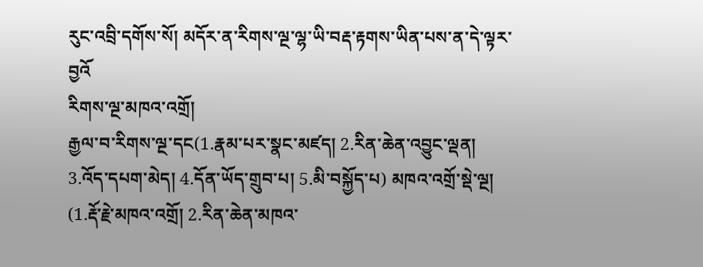རུང་འབྲི་དགོས་སོ། མདོར་ན་རིགས་ལྔ་ལྷ་ཡི་བརྡ་རྟགས་ཡིན་པས་ན་དེ་ལྟར་བྱའོ
རིགས་ལྔ་མཁའ་འགྲོ།
རྒྱལ་བ་རིགས་ལྔ་དང(1.རྣམ་པར་སྣང་མཛད། 2.རིན་ཆེན་འབྱུང་ལྡན། 3.འོད་དཔག་མེད། 4.དོན་ཡོད་གྲུབ་པ། 5.མི་བསྐྱོད་པ) མཁའ་འགྲོ་སྡེ་ལྔ། (1.རྡོ་རྗེ་མཁའ་འགྲོ། 2.རིན་ཆེན་མཁའ་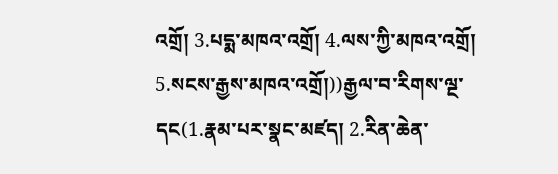འགྲོ། 3.པདྨ་མཁའ་འགྲོ། 4.ལས་ཀྱི་མཁའ་འགྲོ། 5.སངས་རྒྱས་མཁའ་འགྲོ།))རྒྱལ་བ་རིགས་ལྔ་དང(1.རྣམ་པར་སྣང་མཛད། 2.རིན་ཆེན་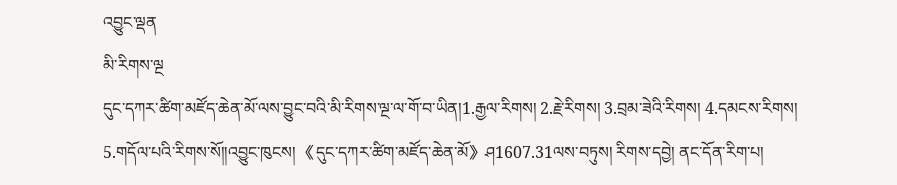འབྱུང་ལྡན
མི་རིགས་ལྔ
དུང་དཀར་ཚིག་མཛོད་ཆེན་མོ་ལས་བྱུང་བའི་མི་རིགས་ལྔ་ལ་གོ་བ་ཡིན།1.རྒྱལ་རིགས། 2.རྗེ་རིགས། 3.བྲམ་ཟེའི་རིགས། 4.དམངས་རིགས། 5.གདོལ་པའི་རིགས་སོ༎འབྱུང་ཁུངས། 《དུང་དཀར་ཚིག་མཛོད་ཆེན་མོ》ཤ1607.31ལས་བཏུས། རིགས་དབྱེ། ནང་དོན་རིག་པ།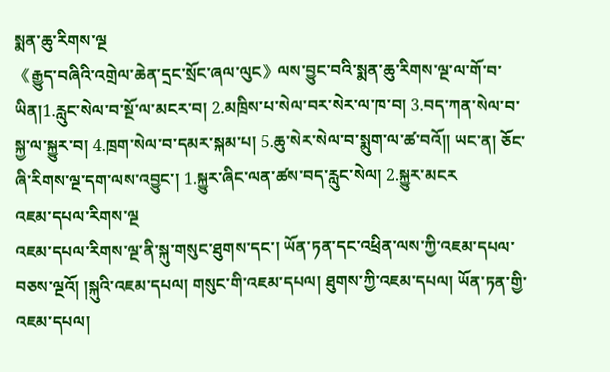སྨན་ཆུ་རིགས་ལྔ
《རྒྱུད་བཞིའི་འགྲེལ་ཆེན་དྲང་སྲོང་ཞལ་ལུང》ལས་བྱུང་བའི་སྨན་ཆུ་རིགས་ལྔ་ལ་གོ་བ་ཡིན།1.རླུང་སེལ་བ་སྔོ་ལ་མངར་བ། 2.མཁྲིས་པ་སེལ་བར་སེར་ལ་ཁ་བ། 3.བད་ཀན་སེལ་བ་སྐྱ་ལ་སྐྱུར་བ། 4.ཁྲག་སེལ་བ་དམར་སྐམ་པ། 5.ཆུ་སེར་སེལ་བ་སྨུག་ལ་ཚ་བའོ༎ ཡང་ན། ཅོང་ཞི་རིགས་ལྔ་དག་ལས་འབྱུང་། 1.སྐྱུར་ཞིང་ལན་ཚས་བད་རླུང་སེལ། 2.སྐྱུར་མངར
འཇམ་དཔལ་རིགས་ལྔ
འཇམ་དཔལ་རིགས་ལྔ་ནི་སྐུ་གསུང་ཐུགས་དང་། ཡོན་ཏན་དང་འཕྲིན་ལས་ཀྱི་འཇམ་དཔལ་བཅས་ལྔའོ། །སྐུའི་འཇམ་དཔལ། གསུང་གི་འཇམ་དཔལ། ཐུགས་ཀྱི་འཇམ་དཔལ། ཡོན་ཏན་གྱི་འཇམ་དཔལ།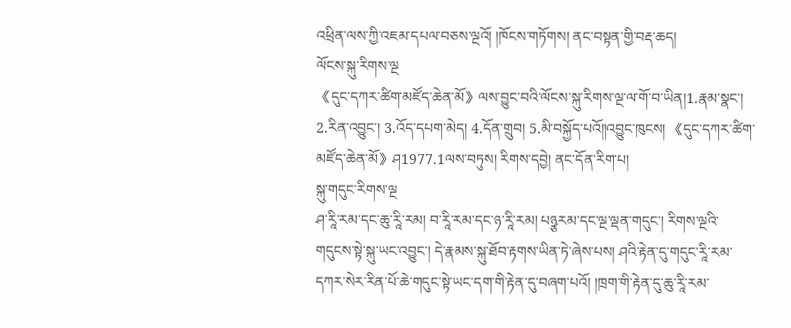འཕྲིན་ལས་ཀྱི་འཇམ་དཔལ་བཅས་ལྔའོ། །ཁོངས་གཏོགས། ནང་བསྟན་གྱི་བརྡ་ཆད།
ལོངས་སྐུ་རིགས་ལྔ
《དུང་དཀར་ཚིག་མཛོད་ཆེན་མོ》ལས་བྱུང་བའི་ལོངས་སྐུ་རིགས་ལྔ་ལ་གོ་བ་ཡིན།1.རྣམ་སྣང་། 2.རིན་འབྱུང་། 3.འོད་དཔག་མེད། 4.དོན་གྲུབ། 5.མི་བསྐྱོད་པའོ༎འབྱུང་ཁུངས། 《དུང་དཀར་ཚིག་མཛོད་ཆེན་མོ》ཤ1977.1ལས་བཏུས། རིགས་དབྱེ། ནང་དོན་རིག་པ།
སྐུ་གདུང་རིགས་ལྔ
ཤ་རཱི་རམ་དང་ཆུ་རཱི་རམ། བ་རཱི་རམ་དང་ཉ་རཱི་རམ། པཉྩརམ་དང་ལྔ་ལྡན་གདུང་། རིགས་ལྔའི་གདུངས་སྟེ་སྐུ་ཡང་འབྱུང་། དེ་རྣམས་སྐུ་ཐོབ་རྟགས་ཡིན་ཏེ་ཞེས་པས། ཤའི་རྟེན་དུ་གདུང་རཱི་རམ་དཀར་སེར་རིན་པོ་ཆེ་གདུང་སྟེ་ཡང་དག་གི་རྟེན་དུ་བཞག་པའོ། །ཁྲག་གི་རྟེན་དུ་ཆུ་རཱི་རམ་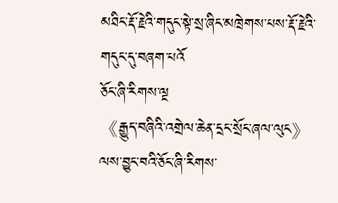མཐིང་རྡོ་རྗེའི་གདུང་སྟེ་སྲ་ཞིང་མཁྲེགས་པས་རྡོ་རྗེའི་གདུང་དུ་བཞག་པའོ
ཅོང་ཞི་རིགས་ལྔ
《རྒྱུད་བཞིའི་འགྲེལ་ཆེན་དྲང་སྲོང་ཞལ་ལུང》ལས་བྱུང་བའི་ཅོང་ཞི་རིགས་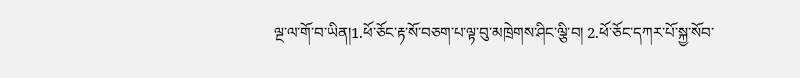ལྔ་ལ་གོ་བ་ཡིན།1.ཕོ་ཅོང་རྟ་སོ་བཅག་པ་ལྟ་བུ་མཁྲེགས་ཤིང་ལྕི་བ། 2.ཕོ་ཅོང་དཀར་པོ་སྐྱ་སོབ་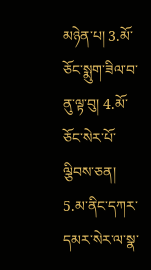མཉེན་པ། 3.མོ་ཅོང་སྨུག་ཟིལ་བ་ནུ་ལྟ་བུ། 4.མོ་ཅོང་སེར་པོ་ལྕིབས་ཅན། 5.མ་ནིང་དཀར་དམར་སེར་ལ་སྣ་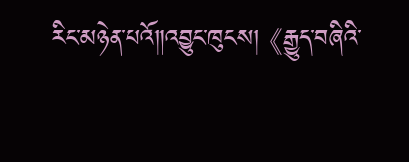རིང་མཉེན་པའོ༎འབྱུང་ཁུངས། 《རྒྱུད་བཞིའི་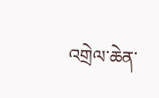འགྲེལ་ཆེན་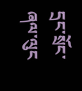དྲང་སྲོང་ཞལ་ལུང